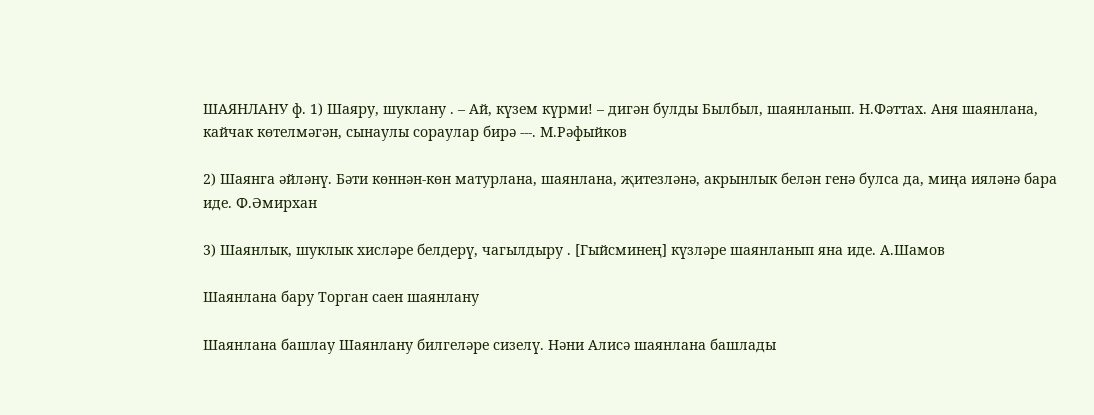ШАЯНЛАНУ ф. 1) Шаяру, шуклану . – Ай, күзем күрми! – дигән булды Былбыл, шаянланып. Н.Фәттах. Аня шаянлана, кайчак көтелмәгән, сынаулы сораулар бирә ---. М.Рәфыйков

2) Шаянга әйләнү. Бәти көннән-көн матурлана, шаянлана, җитезләнә, акрынлык белән генә булса да, миңа ияләнә бара иде. Ф.Әмирхан

3) Шаянлык, шуклык хисләре белдерү, чагылдыру . [Гыйсминең] күзләре шаянланып яна иде. А.Шамов

Шаянлана бару Торган саен шаянлану

Шаянлана башлау Шаянлану билгеләре сизелү. Нәни Алисә шаянлана башлады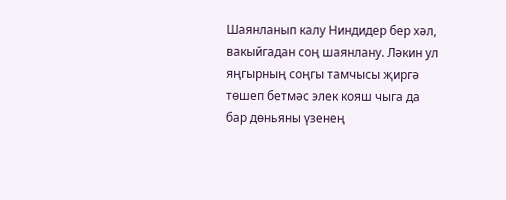Шаянланып калу Ниндидер бер хәл, вакыйгадан соң шаянлану. Ләкин ул яңгырның соңгы тамчысы җиргә төшеп бетмәс элек кояш чыга да бар дөньяны үзенең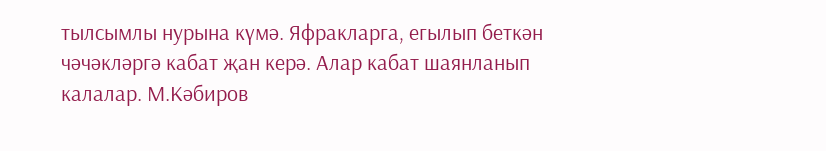тылсымлы нурына күмә. Яфракларга, егылып беткән чәчәкләргә кабат җан керә. Алар кабат шаянланып калалар. М.Кәбиров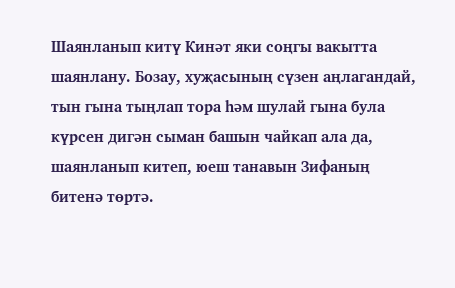Шаянланып китү Кинәт яки соңгы вакытта шаянлану. Бозау, хуҗасының сүзен аңлагандай, тын гына тыңлап тора һәм шулай гына була күрсен дигән сыман башын чайкап ала да, шаянланып китеп, юеш танавын Зифаның битенә төртә.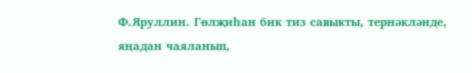Ф.Яруллин. Гөлҗиһан бик тиз савыкты, тернәкләнде, яңадан чаяланып,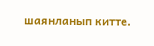шаянланып китте.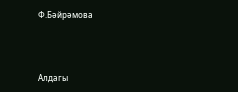Ф.Бәйрәмова



Алдагы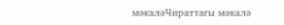мәкаләЧираттагы мәкалә